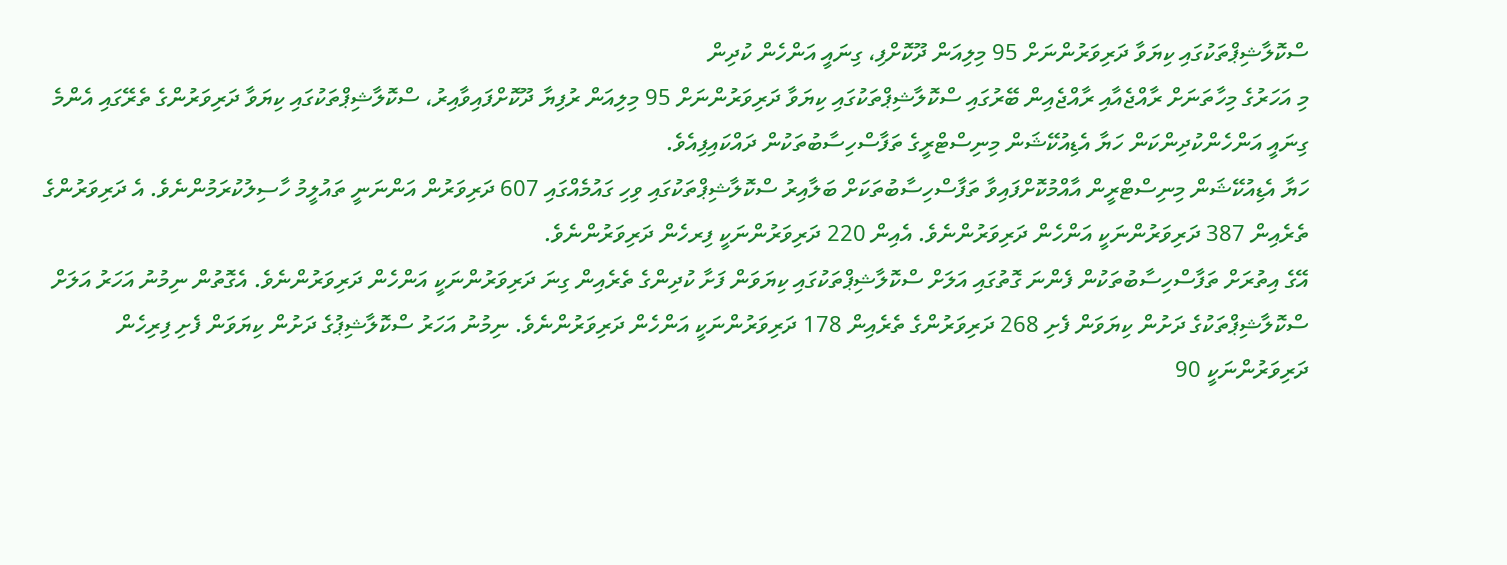ސްކޮލާޝިޕްތަކުގައި ކިޔަވާ ދަރިވަރުންނަށް 95 މިލިއަން ދޫކޮށްފި، ގިނައީ އަންހެން ކުދިން
މި އަހަރުގެ މިހާތަނަށް ރާއްޖެއާއި ރާއްޖެއިން ބޭރުގައި ސްކޮލާޝިޕްތަކުގައި ކިޔަވާ ދަރިވަރުންނަށް 95 މިލިއަން ރުފިޔާ ދޫކޮށްފައިވާއިރު، ސްކޮލާޝިޕްތަކުގައި ކިޔަވާ ދަރިވަރުންގެ ތެރޭގައި އެންމެ ގިނައީ އަންހެންކުދިންކަން ހަޔާ އެޑިއުކޭޝަން މިނިސްޓްރީގެ ތަފާސްހިސާބުތަކުން ދައްކައިފިއެވެ.
ހަޔާ އެޑިއުކޭޝަން މިނިސްޓްރީން އާއްމުކޮށްފައިވާ ތަފާސްހިސާބުތަކަށް ބަލާއިރު ސްކޮލާޝިޕްތަކުގައި ވިހި ގައުމެއްގައި 607 ދަރިވަރުން އަންނަނީ ތައުލީމު ހާސިލުކުރަމުންނެވެ. އެ ދަރިވަރުންގެ ތެރެއިން 387 ދަރިވަރުންނަކީ އަންހެން ދަރިވަރުންނެވެ. އެއިން 220 ދަރިވަރުންނަކީ ފިރހެން ދަރިވަރުންނެވެ.
އޭގެ އިތުރަށް ތަފާސްހިސާބުތަކުން ފެންނަ ގޮތުގައި އަލަށް ސްކޮލާޝިޕްތަކުގައި ކިޔަވަން ފަށާ ކުދިންގެ ތެރެއިން ގިނަ ދަރިވަރުންނަކީ އަންހެން ދަރިވަރުންނެވެ. އެގޮތުން ނިމުނު އަހަރު އަލަށް ސްކޮލާޝިޕްތަކުގެ ދަށުން ކިޔަވަން ފެށި 268 ދަރިވަރުންގެ ތެރެއިން 178 ދަރިވަރުންނަކީ އަންހެން ދަރިވަރުންނެވެ. ނިމުނު އަހަރު ސްކޮލާޝިޕުގެ ދަށުން ކިޔަވަން ފެށި ފިރިހެން ދަރިވަރުންނަކީ 90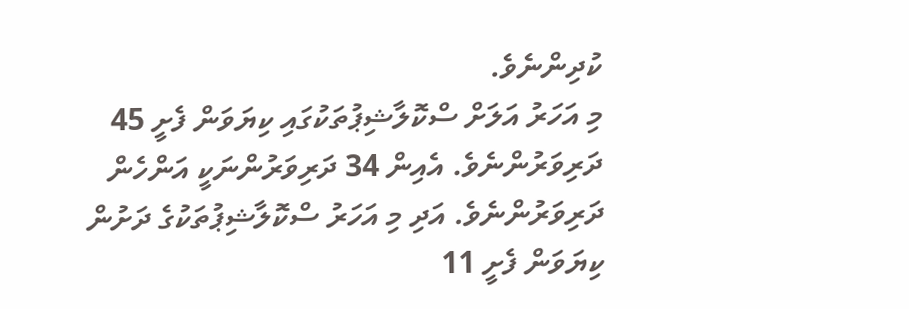ކުދިންނެވެ.
މި އަހަރު އަލަށް ސްކޮލާޝިޕުތަކުގައި ކިޔަވަން ފެށީ 45 ދަރިވަރުންނެވެ. އެއިން 34 ދަރިވަރުންނަކީ އަންހެން ދަރިވަރުންނެވެ. އަދި މި އަހަރު ސްކޮލާޝިޕުތަކުގެ ދަށުން ކިޔަވަން ފެށީ 11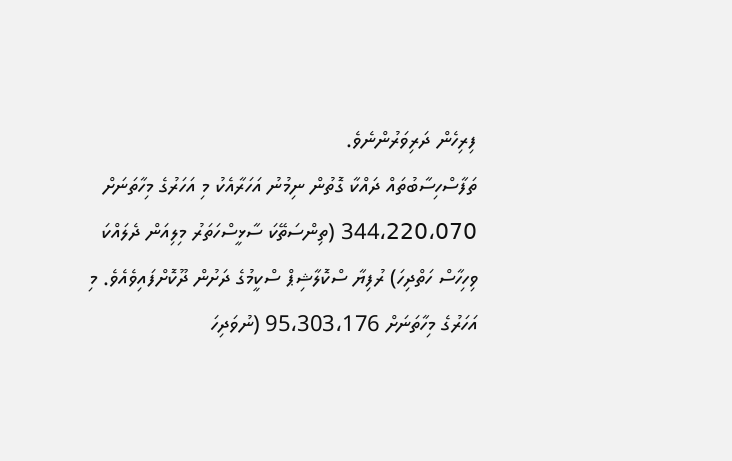ފިރިހެން ދަރިވަރުންނެވެ.
ތަފާސްހިސާބުތައް ދައްކާ ގޮތުން ނިމުނު އަހަރާއެކު މި އަހަރުގެ މިހާތަނަށް 344،220،070 (ތިންސަތޭކަ ސާޅީސްހަތަރު މިލިއަން ދެލައްކަ ވިހިހާސް ހަތްދިހަ) ރުފިޔާ ސްކޮލާޝިޕް ސްކީމުގެ ދަށުން ދޫކޮށްފައިވެއެވެ. މި އަހަރުގެ މިހާތަނަށް 95،303،176 (ނުވަދިހަ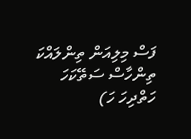ފަސް މިލިއަން ތިންލައްކަ ތިންހާސް ސަތޭކަހަ ހަތްދިހަ ހަ)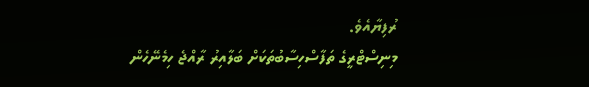ރުފިޔާއެވެ.
މިނިސްޓްރީގެ ތަފާސްހިސާބުތަކަށް ބަލާއިރު ރާއްޖެ ހިމެނޭހެން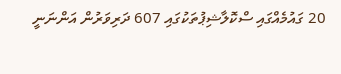20 ގައުމެއްގައި ސްކޮލާޝިޕުތަކުގައި 607 ދަރިވަރުން އަންނަނީ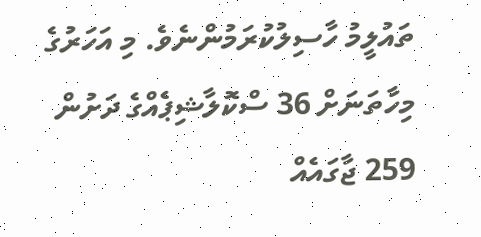ތައުލީމު ހާސިލުކުރަމުންނެވެ. މި އަހަރުގެ މިހާތަނަށް 36 ސްކޮލާޝިޕެއްގެ ދަށުން 259 ޖާގައެއް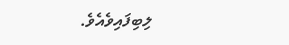ލިބިފައިވެއެވެ.